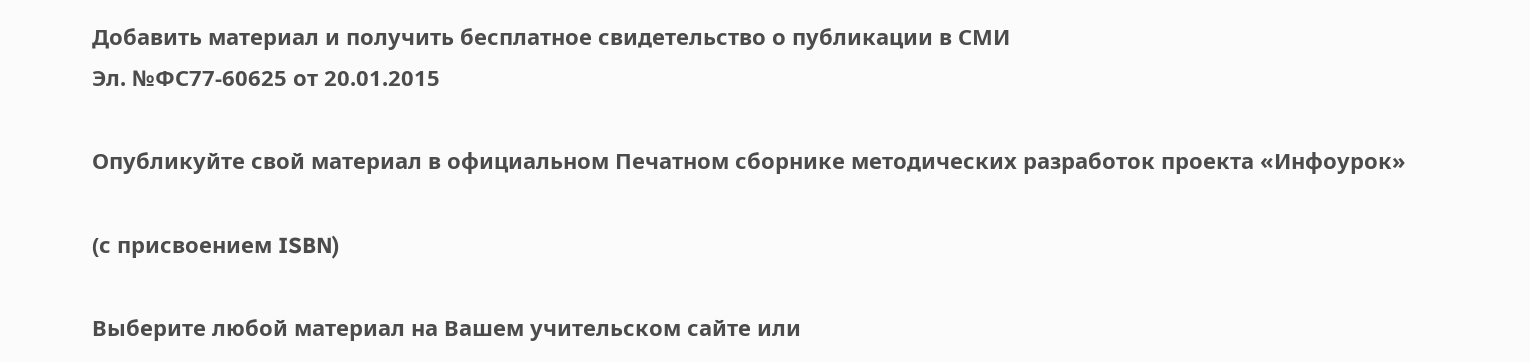Добавить материал и получить бесплатное свидетельство о публикации в СМИ
Эл. №ФС77-60625 от 20.01.2015

Опубликуйте свой материал в официальном Печатном сборнике методических разработок проекта «Инфоурок»

(с присвоением ISBN)

Выберите любой материал на Вашем учительском сайте или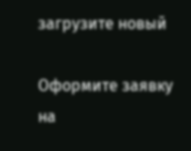загрузите новый

Оформите заявку на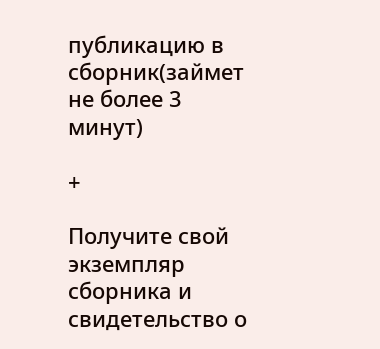публикацию в сборник(займет не более 3 минут)

+

Получите свой экземпляр сборника и свидетельство о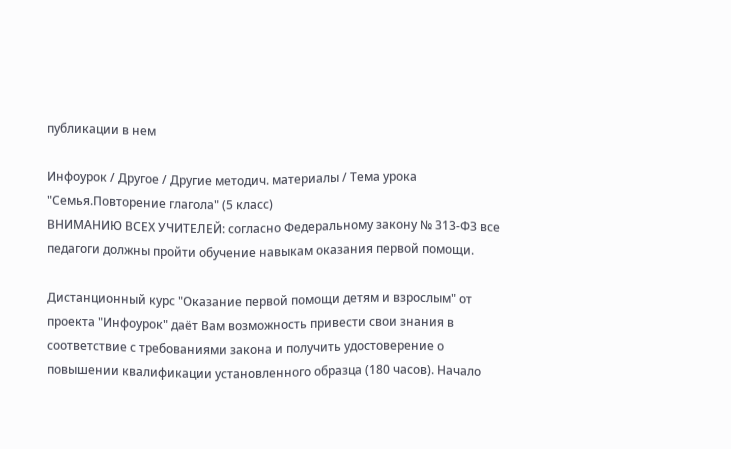публикации в нем

Инфоурок / Другое / Другие методич. материалы / Тема урока "Семья.Повторение глагола" (5 класс)
ВНИМАНИЮ ВСЕХ УЧИТЕЛЕЙ: согласно Федеральному закону № 313-ФЗ все педагоги должны пройти обучение навыкам оказания первой помощи.

Дистанционный курс "Оказание первой помощи детям и взрослым" от проекта "Инфоурок" даёт Вам возможность привести свои знания в соответствие с требованиями закона и получить удостоверение о повышении квалификации установленного образца (180 часов). Начало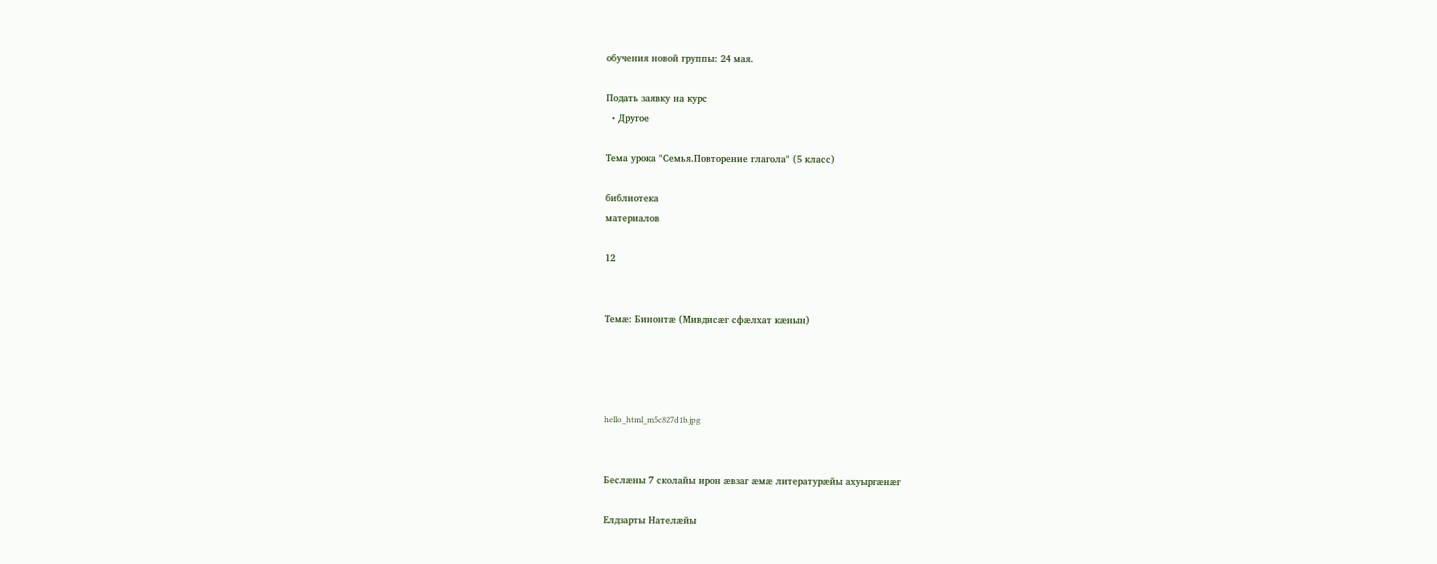обучения новой группы: 24 мая.

Подать заявку на курс
  • Другое

Тема урока "Семья.Повторение глагола" (5 класс)

библиотека
материалов

12


Темæ: Бинонтæ (Мивдисæг сфæлхат кæнын)




hello_html_m5c827d1b.jpg


Беслæны 7 сколайы ирон æвзаг æмæ литературæйы ахуыргæнæг

Елдзарты Нателæйы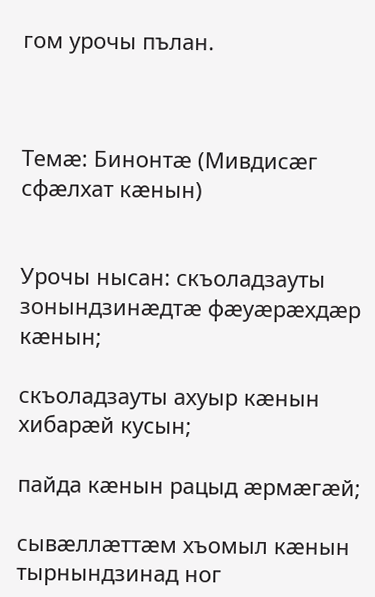гом урочы пълан.



Темæ: Бинонтæ (Мивдисæг сфæлхат кæнын)


Урочы нысан: скъоладзауты зонындзинæдтæ фæуæрæхдæр кæнын;

скъоладзауты ахуыр кæнын хибарæй кусын;

пайда кæнын рацыд æрмæгæй;

сывæллæттæм хъомыл кæнын тырнындзинад ног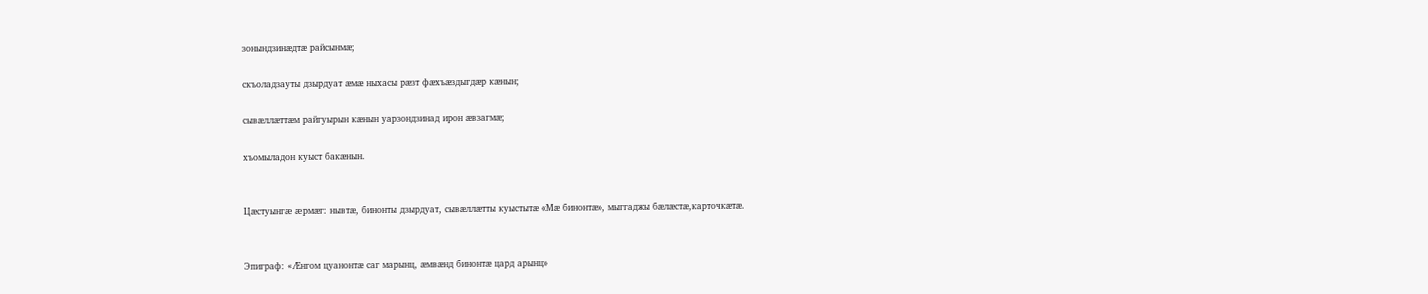зонындзинæдтæ райсынмæ;

скъоладзауты дзырдуат æмæ ныхасы рæзт фæхъæздыгдæр кæнын;

сывæллæттæм райгуырын кæнын уарзондзинад ирон æвзагмæ;

хъомыладон куыст бакæнын.


Цæстуынгæ æрмæг: нывтæ, бинонты дзырдуат, сывæллæтты куыстытæ «Мæ бинонтæ», мыггаджы бæлæстæ,карточкæтæ.


Эпиграф: «Æнгом цуанонтæ саг марынц, æмвæнд бинонтæ цард арынц»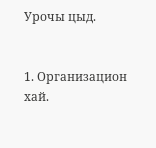Урочы цыд.


1. Организацион хай.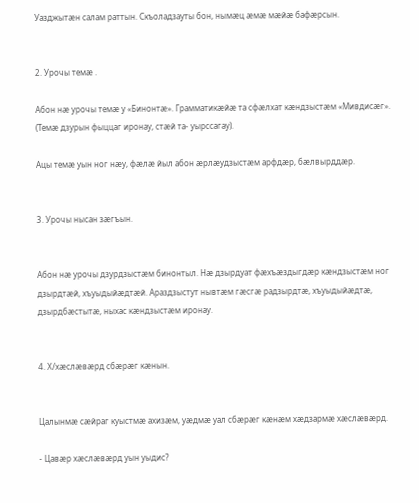Уазджытæн салам раттын. Скъоладзауты бон, нымæц æмæ мæйæ бафæрсын.


2. Урочы темæ .

Абон нæ урочы темæ у «Бинонтæ». Грамматикæйæ та сфæлхат кæндзыстæм «Мивдисæг». (Темæ дзурын фыццаг иронау, стæй та- уырссагау).

Ацы темæ уын ног нæу, фæлæ йыл абон æрлæудзыстæм арфдæр, бæлвырддæр.


3. Урочы нысан зæгъын.


Абон нæ урочы дзурдзыстæм бинонтыл. Нæ дзырдуат фæхъæздыгдæр кæндзыстæм ног дзырдтæй, хъуыдыйæдтæй. Араздзыстут нывтæм гæсгæ радзырдтæ, хъуыдыйæдтæ, дзырдбæстытæ, ныхас кæндзыстæм иронау.


4. Х/хæслæвæрд сбæрæг кæнын.


Цалынмæ сæйраг куыстмæ ахизæм, уæдмæ уал сбæрæг кæнæм хæдзармæ хæслæвæрд.

- Цавæр хæслæвæрд уын уыдис?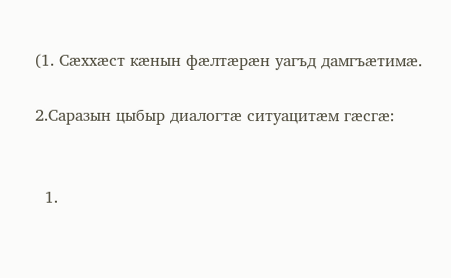(1. Сæххæст кæнын фæлтæрæн уагъд дамгъæтимæ.

2.Саразын цыбыр диалогтæ ситуацитæм гæсгæ:


  1.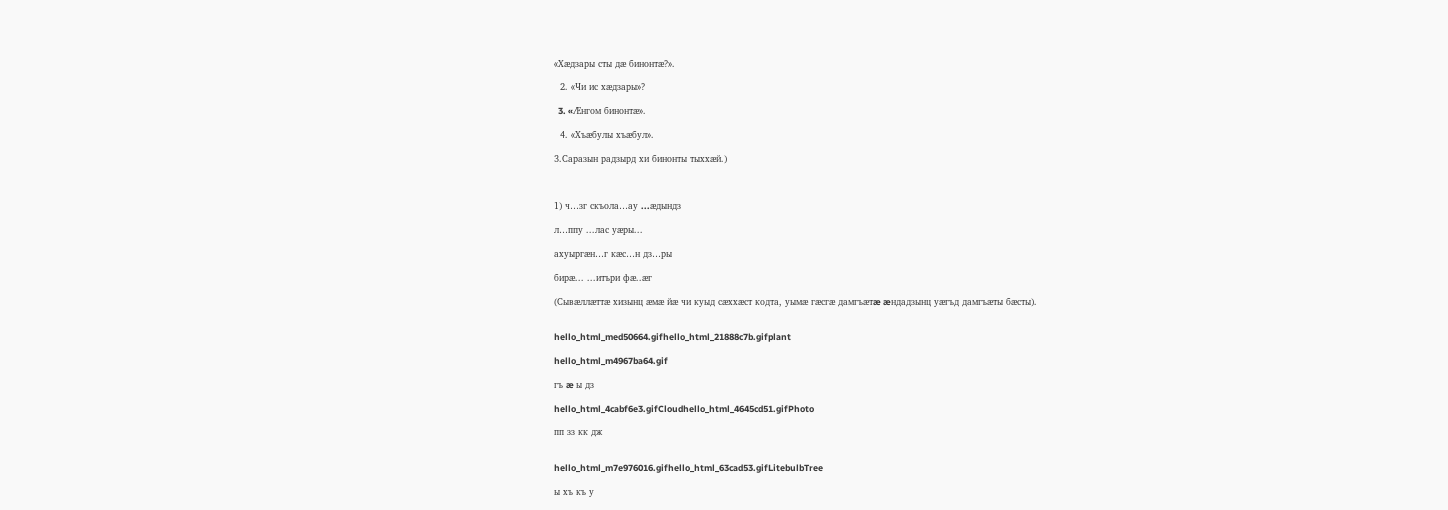«Хæдзары сты дæ бинонтæ?».

  2. «Чи ис хæдзары»?

  3. «Æнгом бинонтæ».

  4. «Хъæбулы хъæбул».

3.Саразын радзырд хи бинонты тыххæй.)



1) ч…зг скъола…ау ...æдындз

л…ппу ...лас уæры...

ахуыргæн…г кæс…н дз…ры

бирæ... ...итъри фæ..æг

(Сывæллæттæ хизынц æмæ йæ чи куыд сæххæст кодта, уымæ гæсгæ дамгъæтæ æндадзынц уæгъд дамгъæты бæсты).


hello_html_med50664.gifhello_html_21888c7b.gifplant

hello_html_m4967ba64.gif

гъ æ ы дз

hello_html_4cabf6e3.gifCloudhello_html_4645cd51.gifPhoto

пп зз кк дж


hello_html_m7e976016.gifhello_html_63cad53.gifLitebulbTree

ы хъ къ у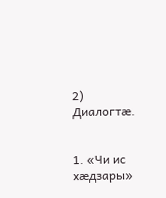2) Диалогтæ.


1. «Чи ис хæдзары»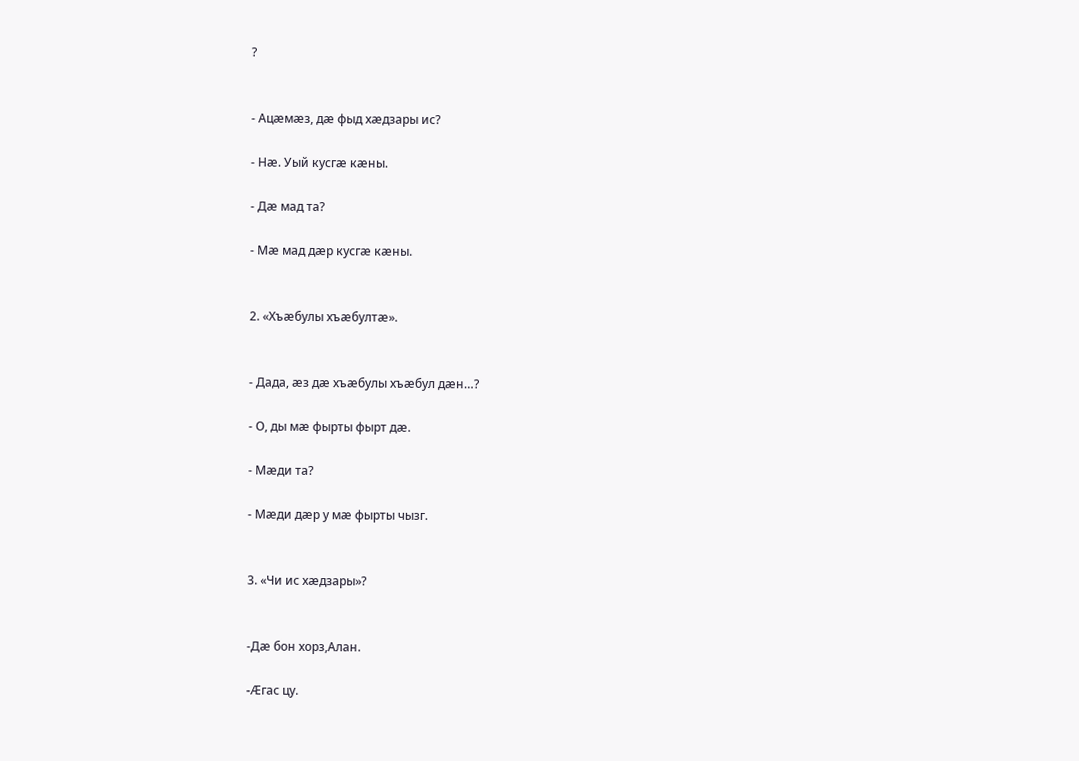?


- Ацæмæз, дæ фыд хæдзары ис?

- Нæ. Уый кусгæ кæны.

- Дæ мад та?

- Мæ мад дæр кусгæ кæны.


2. «Хъæбулы хъæбултæ».


- Дада, æз дæ хъæбулы хъæбул дæн…?

- О, ды мæ фырты фырт дæ.

- Мæди та?

- Мæди дæр у мæ фырты чызг.


3. «Чи ис хæдзары»?


-Дæ бон хорз,Алан.

-Æгас цу.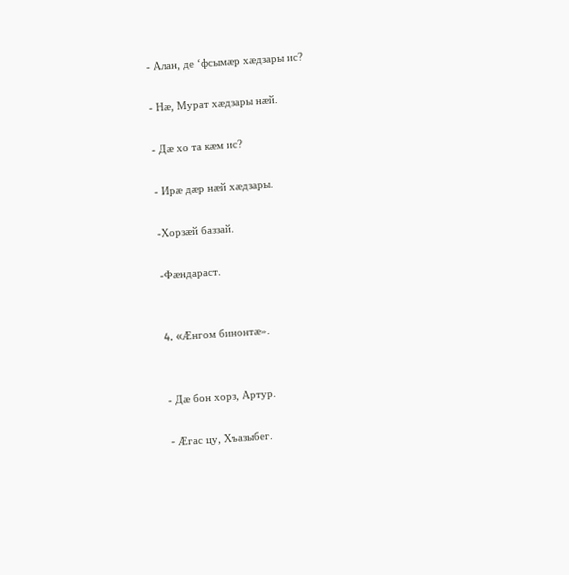- Алан, де ‘фсымæр хæдзары ис?

- Нæ, Мурат хæдзары нæй.

- Дæ хо та кæм ис?

- Ирæ дæр нæй хæдзары.

-Хорзæй баззай.

-Фæндараст.


4. «Æнгом бинонтæ».


- Дæ бон хорз, Артур.

- Æгас цу, Хъазыбег.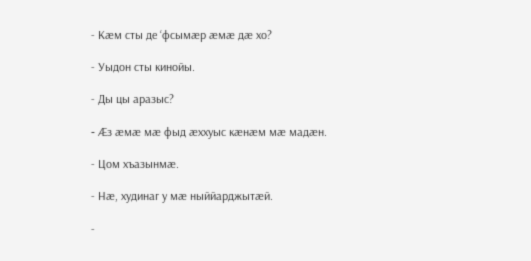- Кæм сты де ‘фсымæр æмæ дæ хо?

- Уыдон сты кинойы.

- Ды цы аразыс?

- Æз æмæ мæ фыд æххуыс кæнæм мæ мадæн.

- Цом хъазынмæ.

- Нæ, худинаг у мæ ныййарджытæй.

-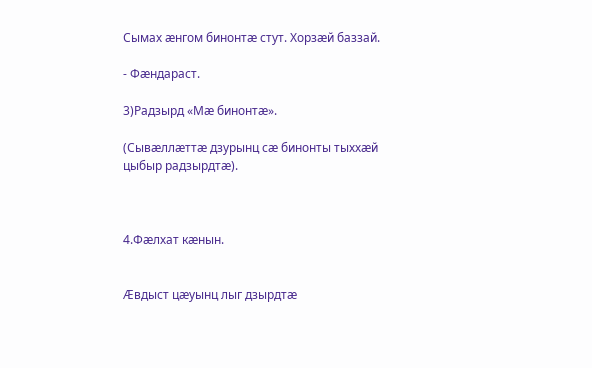Сымах æнгом бинонтæ стут. Хорзæй баззай.

- Фæндараст.

3)Радзырд «Мæ бинонтæ».

(Сывæллæттæ дзурынц сæ бинонты тыххæй цыбыр радзырдтæ).



4.Фæлхат кæнын.


Æвдыст цæуынц лыг дзырдтæ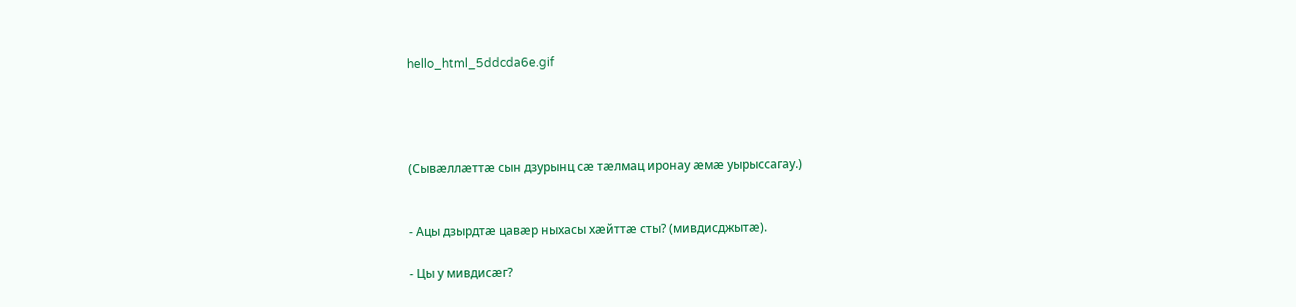hello_html_5ddcda6e.gif




(Сывæллæттæ сын дзурынц сæ тæлмац иронау æмæ уырыссагау.)


- Ацы дзырдтæ цавæр ныхасы хæйттæ сты? (мивдисджытæ).

- Цы у мивдисæг?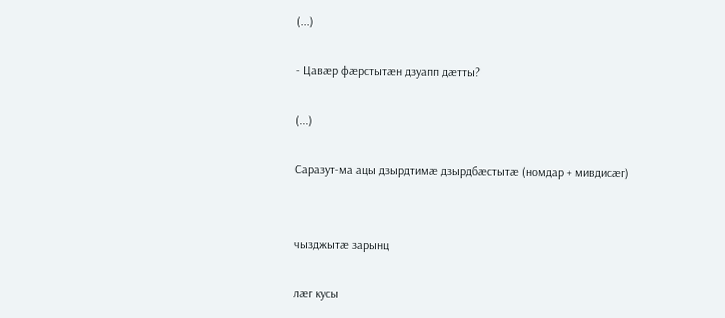(...)

- Цавæр фæрстытæн дзуапп дæтты?

(...)

Саразут-ма ацы дзырдтимæ дзырдбæстытæ (номдар + мивдисæг)


чызджытæ зарынц

лæг кусы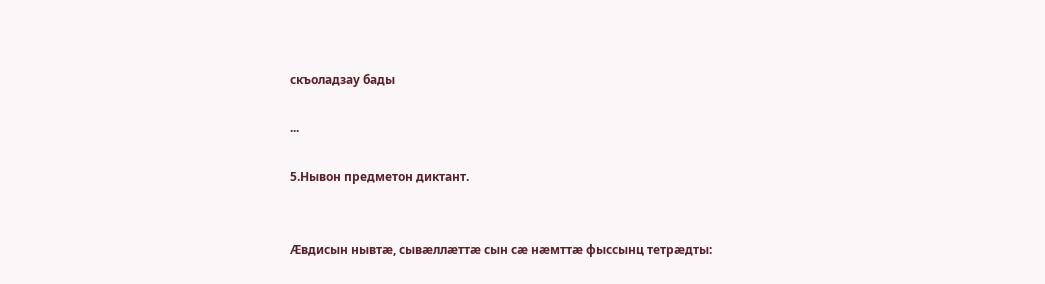скъоладзау бады

...

5.Нывон предметон диктант.


Æвдисын нывтæ, сывæллæттæ сын сæ нæмттæ фыссынц тетрæдты: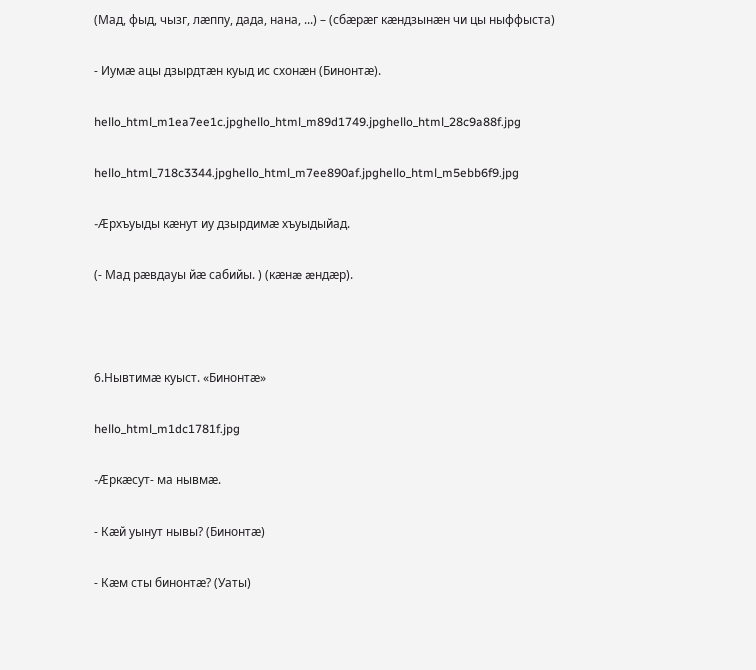(Мад, фыд, чызг, лæппу, дада, нана, ...) – (сбæрæг кæндзынæн чи цы ныффыста)

- Иумæ ацы дзырдтæн куыд ис схонæн (Бинонтæ).

hello_html_m1ea7ee1c.jpghello_html_m89d1749.jpghello_html_28c9a88f.jpg

hello_html_718c3344.jpghello_html_m7ee890af.jpghello_html_m5ebb6f9.jpg

-Æрхъуыды кæнут иу дзырдимæ хъуыдыйад.

(- Мад рæвдауы йæ сабийы. ) (кæнæ æндæр).



6.Нывтимæ куыст. «Бинонтæ»

hello_html_m1dc1781f.jpg

-Æркæсут- ма нывмæ.

- Кæй уынут нывы? (Бинонтæ)

- Кæм сты бинонтæ? (Уаты)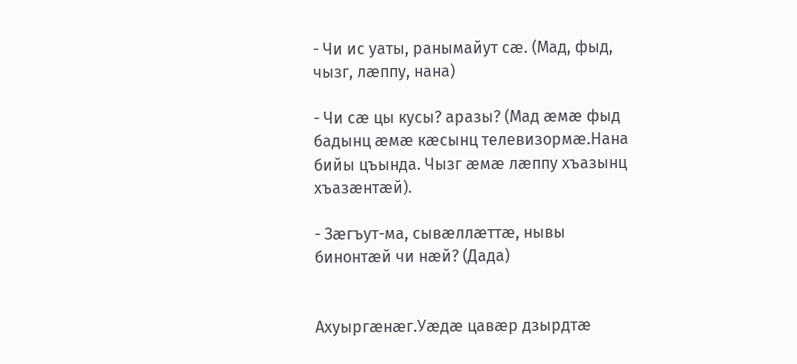- Чи ис уаты, ранымайут сæ. (Мад, фыд, чызг, лæппу, нана)

- Чи сæ цы кусы? аразы? (Мад æмæ фыд бадынц æмæ кæсынц телевизормæ.Нана бийы цъында. Чызг æмæ лæппу хъазынц хъазæнтæй).

- Зæгъут-ма, сывæллæттæ, нывы бинонтæй чи нæй? (Дада)


Ахуыргæнæг.Уæдæ цавæр дзырдтæ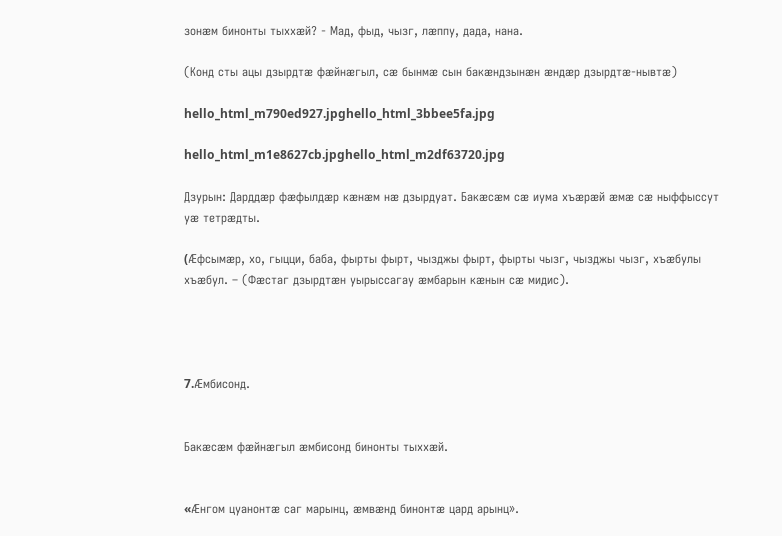зонæм бинонты тыххæй? - Мад, фыд, чызг, лæппу, дада, нана.

(Конд сты ацы дзырдтæ фæйнæгыл, сæ бынмæ сын бакæндзынæн æндæр дзырдтæ-нывтæ)

hello_html_m790ed927.jpghello_html_3bbee5fa.jpg

hello_html_m1e8627cb.jpghello_html_m2df63720.jpg

Дзурын: Дарддæр фæфылдæр кæнæм нæ дзырдуат. Бакæсæм сæ иума хъæрæй æмæ сæ ныффыссут уæ тетрæдты.

(Æфсымæр, хо, гыцци, баба, фырты фырт, чызджы фырт, фырты чызг, чызджы чызг, хъæбулы хъæбул. – (Фæстаг дзырдтæн уырыссагау æмбарын кæнын сæ мидис).




7.Æмбисонд.


Бакæсæм фæйнæгыл æмбисонд бинонты тыххæй.


«Æнгом цуанонтæ саг марынц, æмвæнд бинонтæ цард арынц».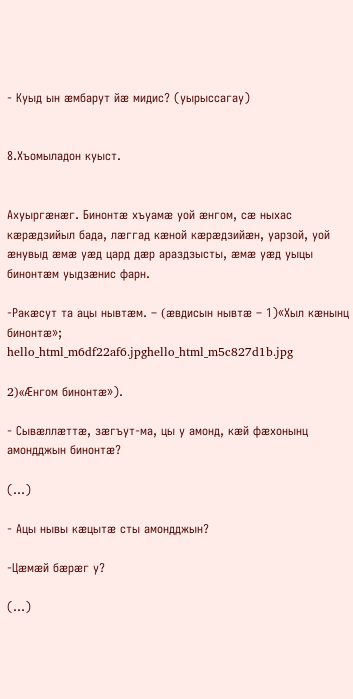- Куыд ын æмбарут йæ мидис? (уырыссагау)


8.Хъомыладон куыст.


Ахуыргæнæг. Бинонтæ хъуамæ уой æнгом, сæ ныхас кæрæдзийыл бада, лæггад кæной кæрæдзийæн, уарзой, уой æнувыд æмæ уæд цард дæр араздзысты, æмæ уæд уыцы бинонтæм уыдзæнис фарн.

-Ракæсут та ацы нывтæм. – (æвдисын нывтæ – 1)«Хыл кæнынц бинонтæ»; hello_html_m6df22af6.jpghello_html_m5c827d1b.jpg

2)«Æнгом бинонтæ»).

- Сывæллæттæ, зæгъут-ма, цы у амонд, кæй фæхонынц амондджын бинонтæ?

(...)

- Ацы нывы кæцытæ сты амондджын?

-Цæмæй бæрæг у?

(...)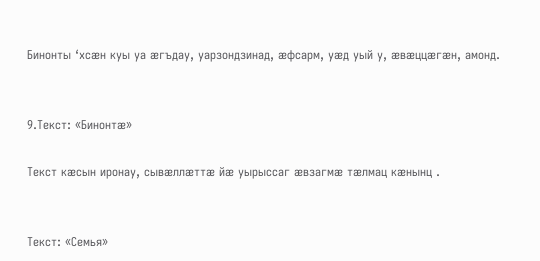Бинонты ‘хсæн куы уа æгъдау, уарзондзинад, æфсарм, уæд уый у, æвæццæгæн, амонд.


9.Текст: «Бинонтæ»

Текст кæсын иронау, сывæллæттæ йæ уырыссаг æвзагмæ тæлмац кæнынц .


Текст: «Семья»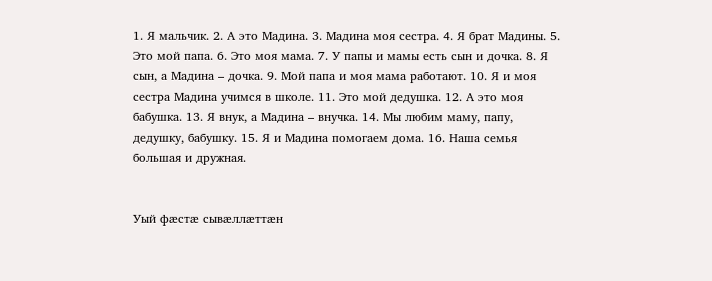1. Я мальчик. 2. А это Мадина. 3. Мадина моя сестра. 4. Я брат Мадины. 5. Это мой папа. 6. Это моя мама. 7. У папы и мамы есть сын и дочка. 8. Я сын, а Мадина – дочка. 9. Мой папа и моя мама работают. 10. Я и моя сестра Мадина учимся в школе. 11. Это мой дедушка. 12. А это моя бабушка. 13. Я внук, а Мадина – внучка. 14. Мы любим маму, папу, дедушку, бабушку. 15. Я и Мадина помогаем дома. 16. Наша семья большая и дружная.


Уый фæстæ сывæллæттæн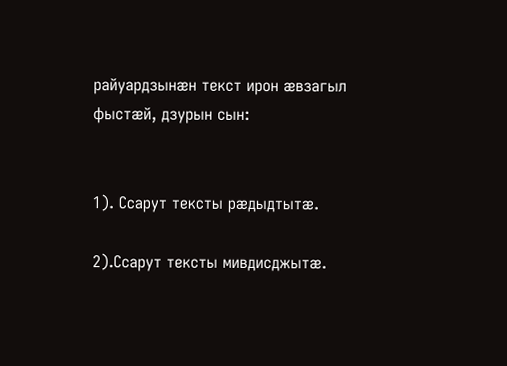райуардзынæн текст ирон æвзагыл фыстæй, дзурын сын:


1). Ссарут тексты рæдыдтытæ.

2).Ссарут тексты мивдисджытæ.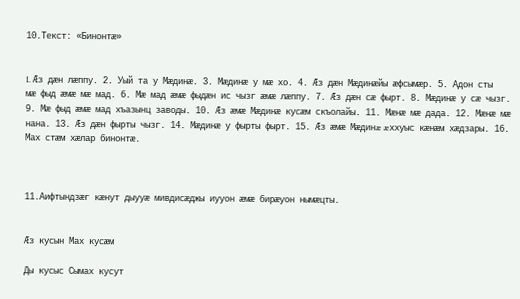10.Текст: «Бинонтæ»


1. Æз дæн лæппу. 2. Уый та у Мæдинæ. 3. Мæдинæ у мæ хо. 4. Æз дæн Мæдинæйы æфсымæр. 5. Адон сты мæ фыд æмæ мæ мад. 6. Мæ мад æмæ фыдæн ис чызг æмæ лæппу. 7. Æз дæн сæ фырт. 8. Мæдинæ у сæ чызг. 9. Мæ фыд æмæ мад хъазынц заводы. 10. Æз æмæ Мæдинæ кусæм скъолайы. 11. Мæнæ мæ дада. 12. Мæнæ мæ нана. 13. Æз дæн фырты чызг. 14. Мæдинæ у фырты фырт. 15. Æз æмæ Мæдинæ æххуыс кæнæм хæдзары. 16. Мах стæм хæлар бинонтæ.



11.Аифтындзæг кæнут дыууæ мивдисæджы иууон æмæ бирæуон нымæцты.


Æз кусын Мах кусæм

Ды кусыс Сымах кусут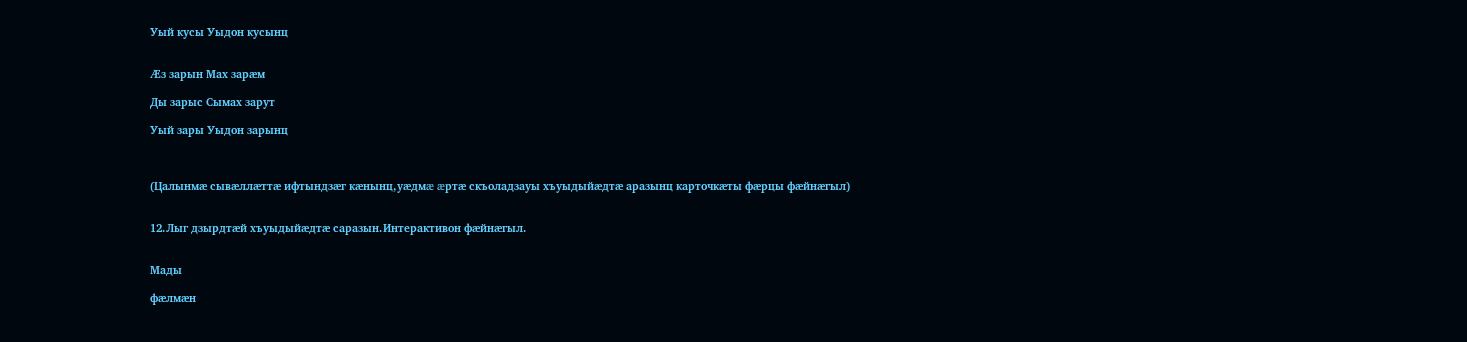Уый кусы Уыдон кусынц


Æз зарын Мах зарæм

Ды зарыс Сымах зарут

Уый зары Уыдон зарынц



(Цалынмæ сывæллæттæ ифтындзæг кæнынц,уæдмæ æртæ скъоладзауы хъуыдыйæдтæ аразынц карточкæты фæрцы фæйнæгыл)


12.Лыг дзырдтæй хъуыдыйæдтæ саразын.Интерактивон фæйнæгыл.


Мады

фæлмæн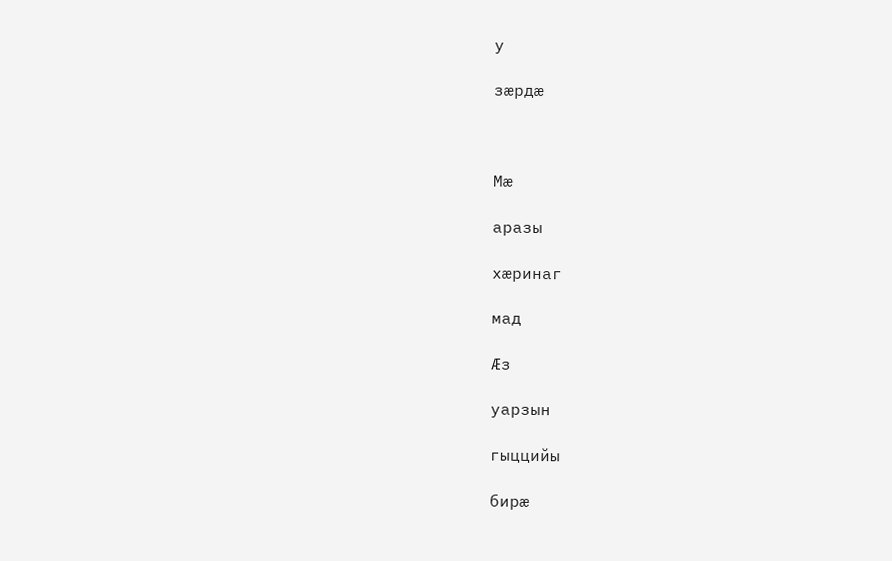у

зæрдæ



Мæ

аразы

хæринаг

мад

Æз

уарзын

гыццийы

бирæ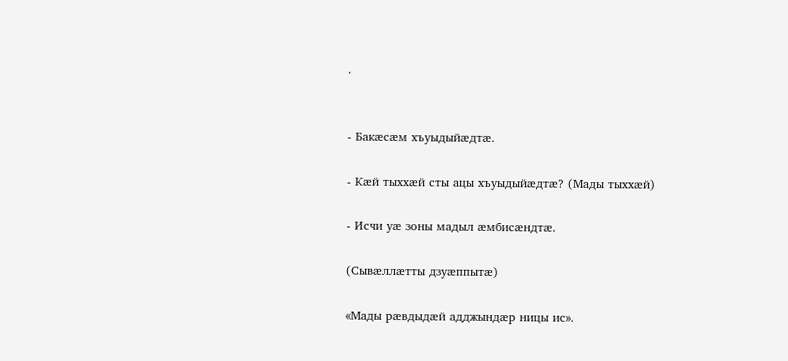.


- Бакæсæм хъуыдыйæдтæ.

- Кæй тыххæй сты ацы хъуыдыйæдтæ? (Мады тыххæй)

- Исчи уæ зоны мадыл æмбисæндтæ.

(Сывæллæтты дзуæппытæ)

«Мады рæвдыдæй адджындæр ницы ис».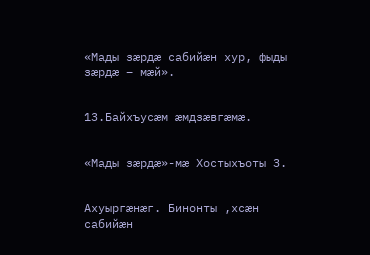«Мады зæрдæ сабийæн хур, фыды зæрдæ – мæй».


13.Байхъусæм æмдзæвгæмæ.


«Мады зæрдæ»-мæ Хостыхъоты З.


Ахуыргæнæг. Бинонты ,хсæн сабийæн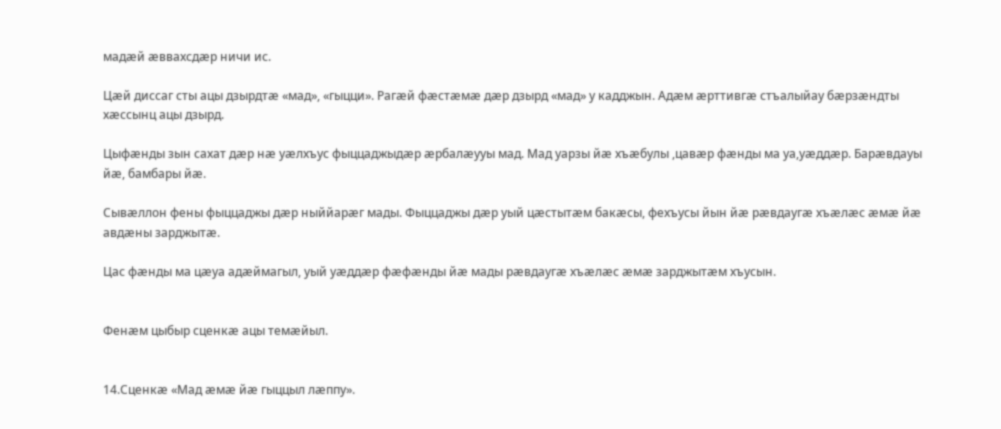мадæй æввахсдæр ничи ис.

Цæй диссаг сты ацы дзырдтæ «мад», «гыцци». Рагæй фæстæмæ дæр дзырд «мад» у кадджын. Адæм æрттивгæ стъалыйау бæрзæндты хæссынц ацы дзырд.

Цыфæнды зын сахат дæр нæ уæлхъус фыццаджыдæр æрбалæууы мад. Мад уарзы йæ хъæбулы ,цавæр фæнды ма уа,уæддæр. Барæвдауы йæ, бамбары йæ.

Сывæллон фены фыццаджы дæр ныййарæг мады. Фыццаджы дæр уый цæстытæм бакæсы, фехъусы йын йæ рæвдаугæ хъæлæс æмæ йæ авдæны зарджытæ.

Цас фæнды ма цæуа адæймагыл, уый уæддæр фæфæнды йæ мады рæвдаугæ хъæлæс æмæ зарджытæм хъусын.


Фенæм цыбыр сценкæ ацы темæйыл.


14.Сценкæ «Мад æмæ йæ гыццыл лæппу».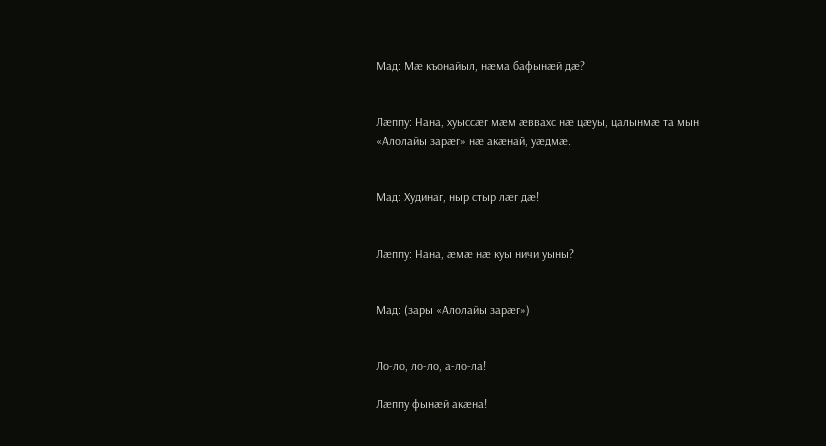Мад: Мæ къонайыл, нæма бафынæй дæ?


Лæппу: Нана, хуыссæг мæм æввахс нæ цæуы, цалынмæ та мын «Алолайы зарæг» нæ акæнай, уæдмæ.


Мад: Худинаг, ныр стыр лæг дæ!


Лæппу: Нана, æмæ нæ куы ничи уыны?


Мад: (зары «Алолайы зарæг»)


Ло-ло, ло-ло, а-ло-ла!

Лæппу фынæй акæна!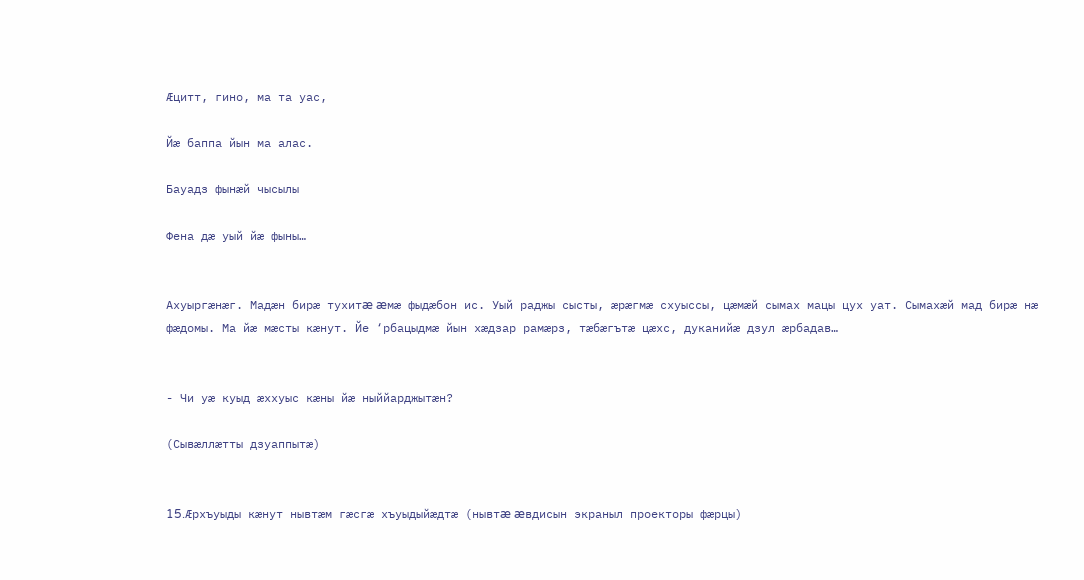Æцитт, гино, ма та уас,

Йæ баппа йын ма алас.

Бауадз фынæй чысылы

Фена дæ уый йæ фыны…


Ахуыргæнæг. Мадæн бирæ тухитæ æмæ фыдæбон ис. Уый раджы сысты, æрæгмæ схуыссы, цæмæй сымах мацы цух уат. Сымахæй мад бирæ нæ фæдомы. Ма йæ мæсты кæнут. Йе ‘рбацыдмæ йын хæдзар рамæрз, тæбæгътæ цæхс, дуканийæ дзул æрбадав…


- Чи уæ куыд æххуыс кæны йæ ныййарджытæн?

(Сывæллæтты дзуаппытæ)


15.Æрхъуыды кæнут нывтæм гæсгæ хъуыдыйæдтæ (нывтæ æвдисын экраныл проекторы фæрцы)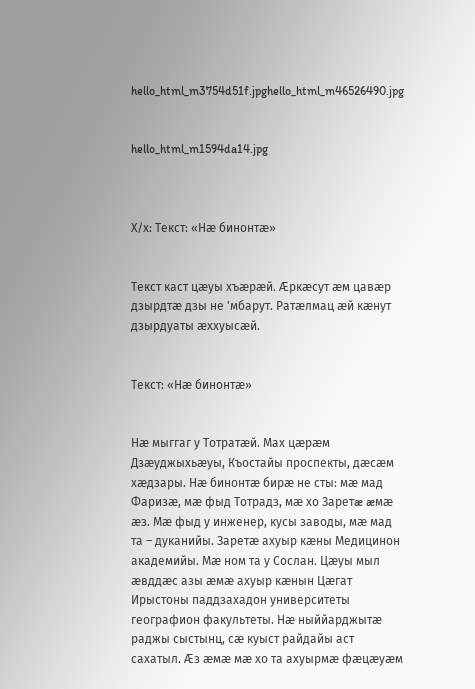hello_html_m3754d51f.jpghello_html_m46526490.jpg


hello_html_m1594da14.jpg



Х/х: Текст: «Нæ бинонтæ»


Текст каст цæуы хъæрæй. Æркæсут æм цавæр дзырдтæ дзы не 'мбарут. Ратæлмац æй кæнут дзырдуаты æххуысæй.


Текст: «Нæ бинонтæ»


Нæ мыггаг у Тотратæй. Мах цæрæм Дзæуджыхьæуы, Къостайы проспекты, дæсæм хæдзары. Нæ бинонтæ бирæ не сты: мæ мад Фаризæ, мæ фыд Тотрадз, мæ хо Заретæ æмæ æз. Мæ фыд у инженер, кусы заводы, мæ мад та – дуканийы. Заретæ ахуыр кæны Медицинон академийы. Мæ ном та у Сослан. Цæуы мыл æвддæс азы æмæ ахуыр кæнын Цæгат Ирыстоны паддзахадон университеты географион факультеты. Нæ ныййарджытæ раджы сыстынц, сæ куыст райдайы аст сахатыл. Æз æмæ мæ хо та ахуырмæ фæцæуæм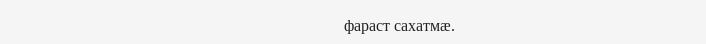фараст сахатмæ.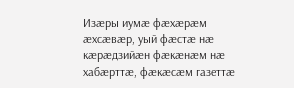Изæры иумæ фæхæрæм æхсæвæр, уый фæстæ нæ кæрæдзийæн фæкæнæм нæ хабæрттæ, фæкæсæм газеттæ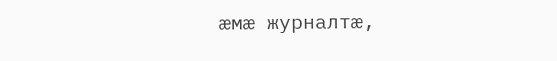æмæ журналтæ,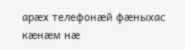арæх телефонæй фæныхас кæнæм нæ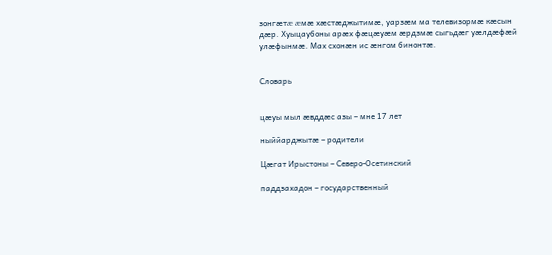зонгæтæ æмæ хæстæджытимæ, уарзæм ма телевизормæ кæсын дæр. Хуыцаубоны арæх фæцæуæм æрдзмæ сыгьдæг уæлдæфæй улæфынмæ. Мах схонæн ис æнгом бинонтæ.


Словарь


цæуы мыл æвддæс азы – мне 17 лет

ныййарджытæ – родители

Цæгат Ирыстоны – Северо-Осетинский

паддзахадон – государственный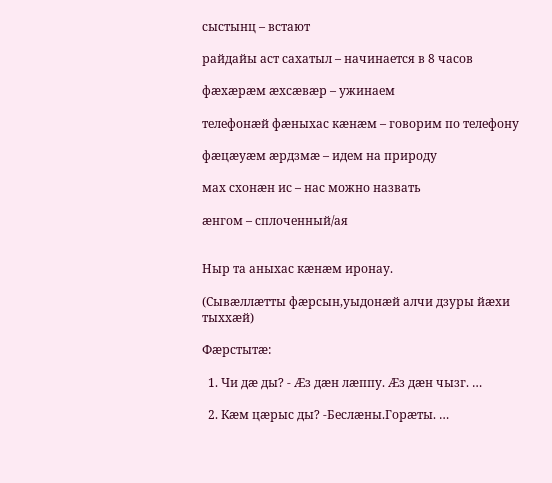сыстынц – встают

райдайы аст сахатыл – начинается в 8 часов

фæхæрæм æхсæвæр – ужинаем

телефонæй фæныхас кæнæм – говорим по телефону

фæцæуæм æрдзмæ – идем на природу

мах схонæн ис – нас можно назвать

æнгом – сплоченный/ая


Ныр та аныхас кæнæм иронау.

(Сывæллæтты фæрсын,уыдонæй алчи дзуры йæхи тыххæй)

Фæрстытæ:

  1. Чи дæ ды? - Æз дæн лæппу. Æз дæн чызг. …

  2. Кæм цæрыс ды? -Беслæны.Горæты. …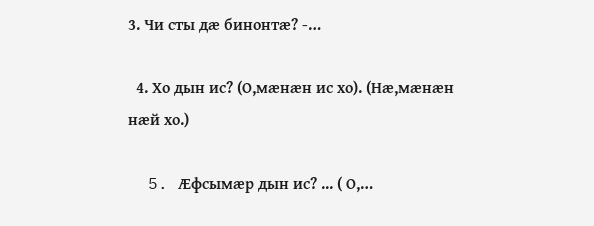3. Чи сты дæ бинонтæ? -…

  4. Хо дын ис? (О,мæнæн ис хо). (Нæ,мæнæн нæй хо.)

  5. Æфсымæр дын ис? ... ( О,…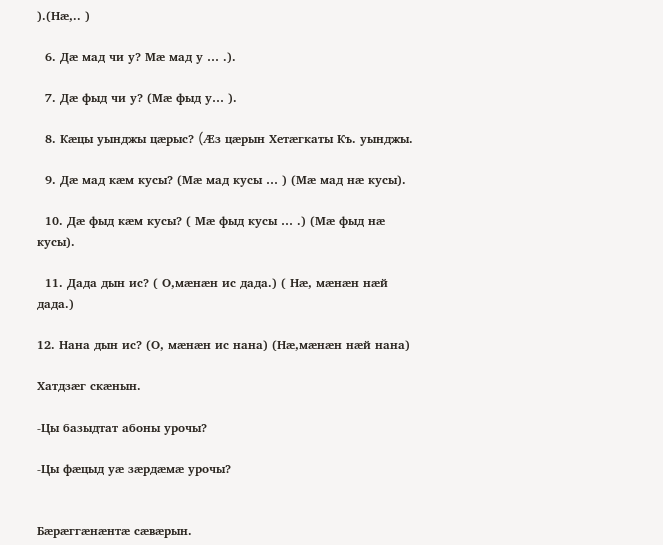).(Нæ,.. )

  6. Дæ мад чи у? Мæ мад у … .).

  7. Дæ фыд чи у? (Мæ фыд у… ).

  8. Кæцы уынджы цæрыс? (Æз цæрын Хетæгкаты Къ. уынджы.

  9. Дæ мад кæм кусы? (Мæ мад кусы … ) (Мæ мад нæ кусы).

  10. Дæ фыд кæм кусы? ( Мæ фыд кусы … .) (Мæ фыд нæ кусы).

  11. Дада дын ис? ( О,мæнæн ис дада.) ( Нæ, мæнæн нæй дада.)

12. Нана дын ис? (О, мæнæн ис нана) (Нæ,мæнæн нæй нана)

Хатдзæг скæнын.

-Цы базыдтат абоны урочы?

-Цы фæцыд уæ зæрдæмæ урочы?


Бæрæггæнæнтæ сæвæрын.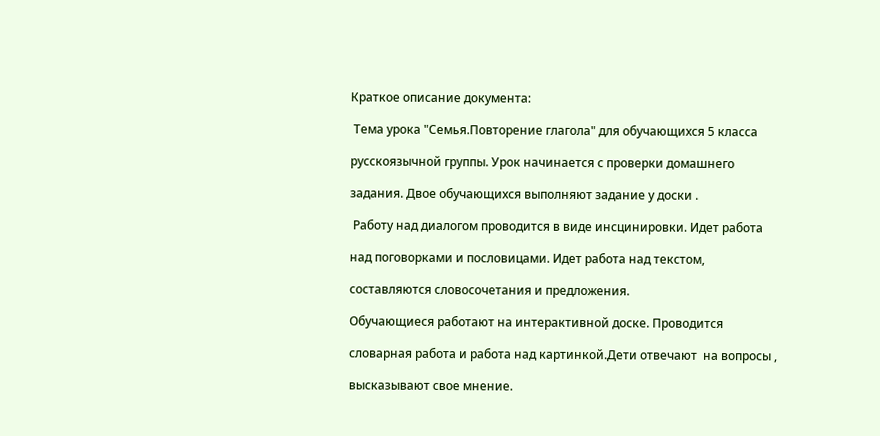Краткое описание документа:

 Тема урока "Семья.Повторение глагола" для обучающихся 5 класса

русскоязычной группы. Урок начинается с проверки домашнего

задания. Двое обучающихся выполняют задание у доски .

 Работу над диалогом проводится в виде инсцинировки. Идет работа

над поговорками и пословицами. Идет работа над текстом,

составляются словосочетания и предложения.

Обучающиеся работают на интерактивной доске. Проводится

словарная работа и работа над картинкой.Дети отвечают  на вопросы ,

высказывают свое мнение.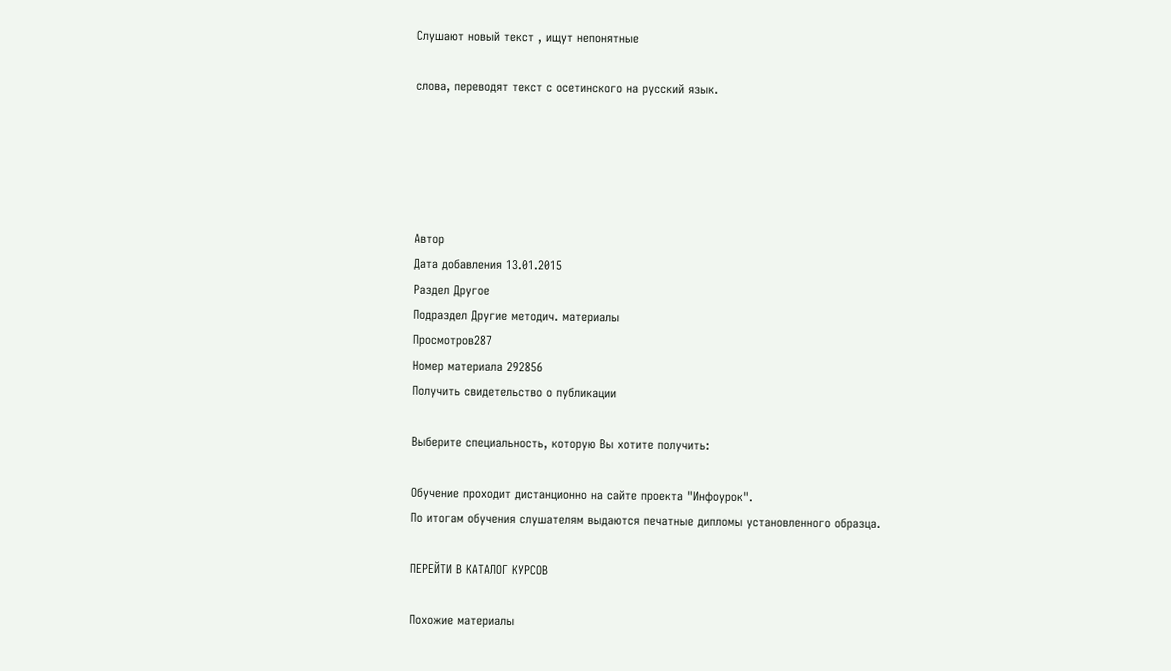Слушают новый текст , ищут непонятные

слова, переводят текст с осетинского на русский язык.





Автор
Дата добавления 13.01.2015
Раздел Другое
Подраздел Другие методич. материалы
Просмотров287
Номер материала 292856
Получить свидетельство о публикации

Выберите специальность, которую Вы хотите получить:

Обучение проходит дистанционно на сайте проекта "Инфоурок".
По итогам обучения слушателям выдаются печатные дипломы установленного образца.

ПЕРЕЙТИ В КАТАЛОГ КУРСОВ

Похожие материалы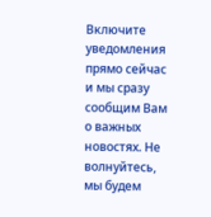Включите уведомления прямо сейчас и мы сразу сообщим Вам о важных новостях. Не волнуйтесь, мы будем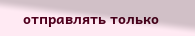отправлять только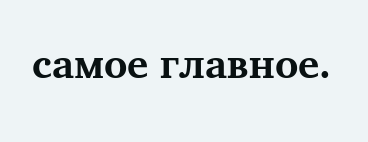самое главное.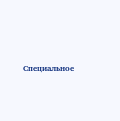Специальное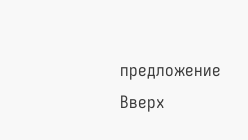предложение
Вверх